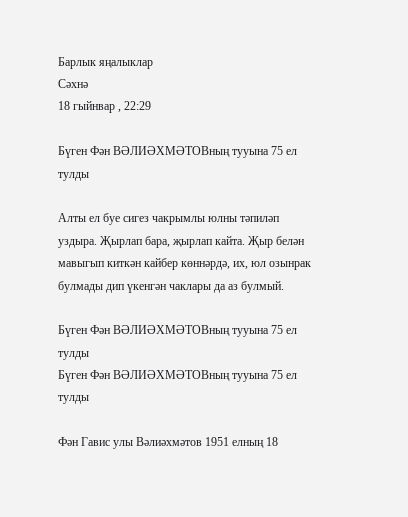Барлык яңалыклар
Сәхнә
18 гыйнвар , 22:29

Бүген Фән ВӘЛИӘХМӘТОВның тууына 75 ел тулды

Алты ел буе сигез чакрымлы юлны тәпиләп уздыра. Җырлап бара, җырлап кайта. Җыр белән мавыгып киткән кайбер көннәрдә, их, юл озынрак булмады дип үкенгән чаклары да аз булмый.

Бүген Фән ВӘЛИӘХМӘТОВның тууына 75 ел тулды
Бүген Фән ВӘЛИӘХМӘТОВның тууына 75 ел тулды

Фән Гавис улы Вәлиәхмәтов 1951 елның 18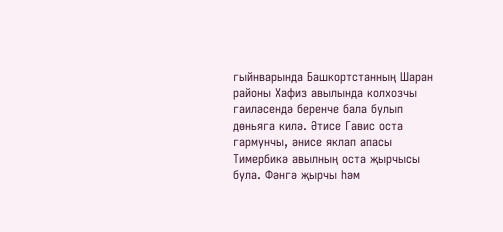гыйнварында Башкортстанның Шаран районы Хафиз авылында колхозчы гаиләсендә беренче бала булып дөньяга килә. Әтисе Гавис оста гармунчы, әнисе яклап апасы Тимербикә авылның оста җырчысы була. Фәнгә җырчы һәм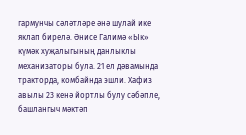гармунчы сәләтләре әнә шулай ике яклап бирелә. Әнисе Галимә «Ык» күмәк хуҗалыгының данлыклы механизаторы була. 21 ел дәвамында тракторда, комбайнда эшли. Хафиз авылы 23 кенә йортлы булу сәбәпле, башлангыч мәктәп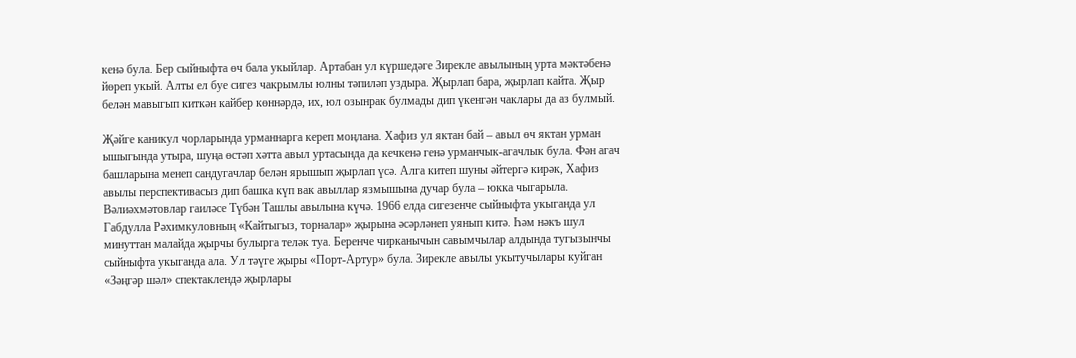кенә була. Бер сыйныфта өч бала укыйлар. Артабан ул күршедәге Зирекле авылының урта мәктәбенә йөреп укый. Алты ел буе сигез чакрымлы юлны тәпиләп уздыра. Җырлап бара, җырлап кайта. Җыр белән мавыгып киткән кайбер көннәрдә, их, юл озынрак булмады дип үкенгән чаклары да аз булмый.

Җәйге каникул чорларында урманнарга кереп моңлана. Хафиз ул яктан бай – авыл өч яктан урман ышыгында утыра, шуңа өстәп хәтта авыл уртасында да кечкенә генә урманчык-агачлык була. Фән агач башларына менеп сандугачлар белән ярышып җырлап үсә. Алга китеп шуны әйтергә кирәк, Хафиз авылы перспективасыз дип башка күп вак авыллар язмышына дучар була – юкка чыгарыла. Вәлиәхмәтовлар гаиләсе Түбән Ташлы авылына күчә. 1966 елда сигезенче сыйныфта укыганда ул Габдулла Рәхимкуловның «Кайтыгыз, торналар» җырына әсәрләнеп уянып китә. Һәм нәкъ шул минуттан малайда җырчы булырга теләк туа. Беренче чирканычын савымчылар алдында тугызынчы сыйныфта укыганда ала. Ул тәүге җыры «Порт-Артур» була. Зирекле авылы укытучылары куйган «Зәңгәр шәл» спектаклендә җырлары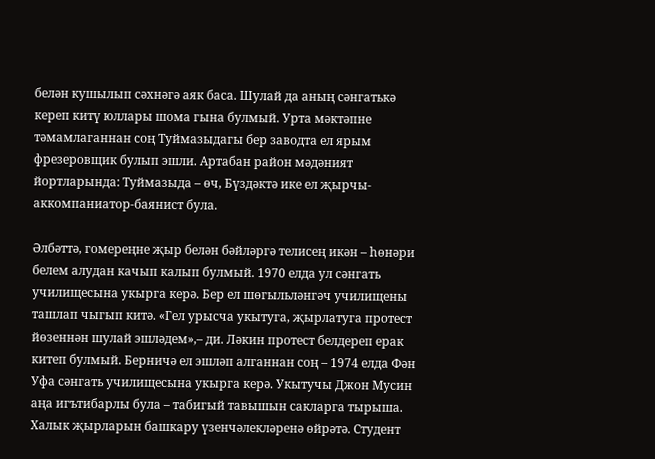белән кушылып сәхнәгә аяк баса. Шулай да аның сәнгатькә кереп китү юллары шома гына булмый. Урта мәктәпне тәмамлаганнан соң Туймазыдагы бер заводта ел ярым фрезеровщик булып эшли. Артабан район мәдәният йортларында: Туймазыда – өч, Бүздәктә ике ел җырчы-аккомпаниатор-баянист була.

Әлбәттә, гомереңне җыр белән бәйләргә телисең икән – һөнәри белем алудан качып калып булмый. 1970 елда ул сәнгать училищесына укырга керә. Бер ел шөгыльләнгәч училищены ташлап чыгып китә. «Гел урысча укытуга, җырлатуга протест йөзеннән шулай эшләдем»,– ди. Ләкин протест белдереп ерак китеп булмый. Берничә ел эшләп алганнан соң – 1974 елда Фән Уфа сәнгать училищесына укырга керә. Укытучы Джон Мусин аңа игътибарлы була – табигый тавышын сакларга тырыша. Халык җырларын башкару үзенчәлекләренә өйрәтә. Студент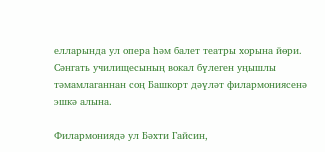елларында ул опера һәм балет театры хорына йөри. Сәнгать училищесының вокал бүлеген уңышлы тәмамлаганнан соң Башкорт дәүләт филармониясенә эшкә алына.

Филармониядә ул Бәхти Гайсин,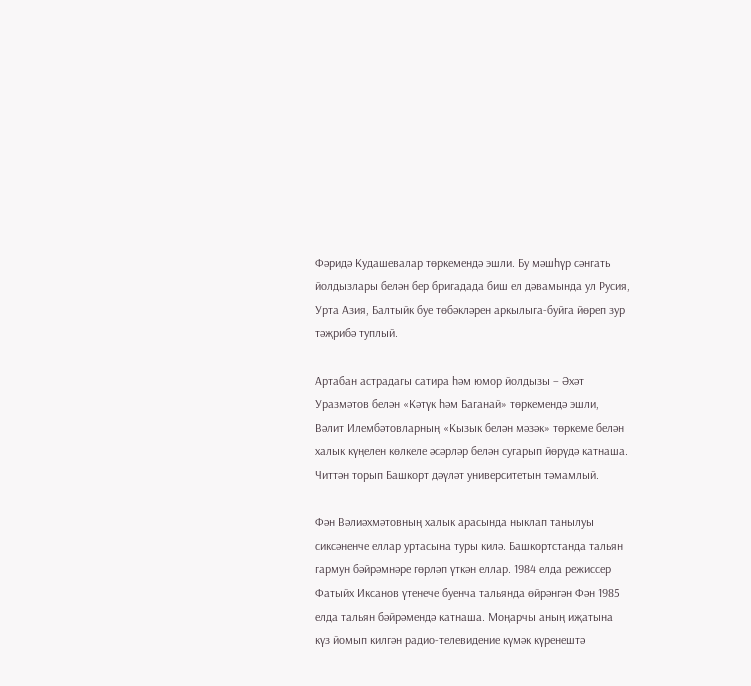Фәридә Кудашевалар төркемендә эшли. Бу мәшһүр сәнгать йолдызлары белән бер бригадада биш ел дәвамында ул Русия, Урта Азия, Балтыйк буе төбәкләрен аркылыга-буйга йөреп зур тәҗрибә туплый.

Артабан астрадагы сатира һәм юмор йолдызы – Әхәт Уразмәтов белән «Кәтүк һәм Баганай» төркемендә эшли, Вәлит Илембәтовларның «Кызык белән мәзәк» төркеме белән халык күңелен көлкеле әсәрләр белән сугарып йөрүдә катнаша. Читтән торып Башкорт дәүләт университетын тәмамлый.

Фән Вәлиәхмәтовның халык арасында ныклап танылуы сиксәненче еллар уртасына туры килә. Башкортстанда тальян гармун бәйрәмнәре гөрләп үткән еллар. 1984 елда режиссер Фатыйх Иксанов үтенече буенча тальянда өйрәнгән Фән 1985 елда тальян бәйрәмендә катнаша. Моңарчы аның иҗатына күз йомып килгән радио-телевидение күмәк күренештә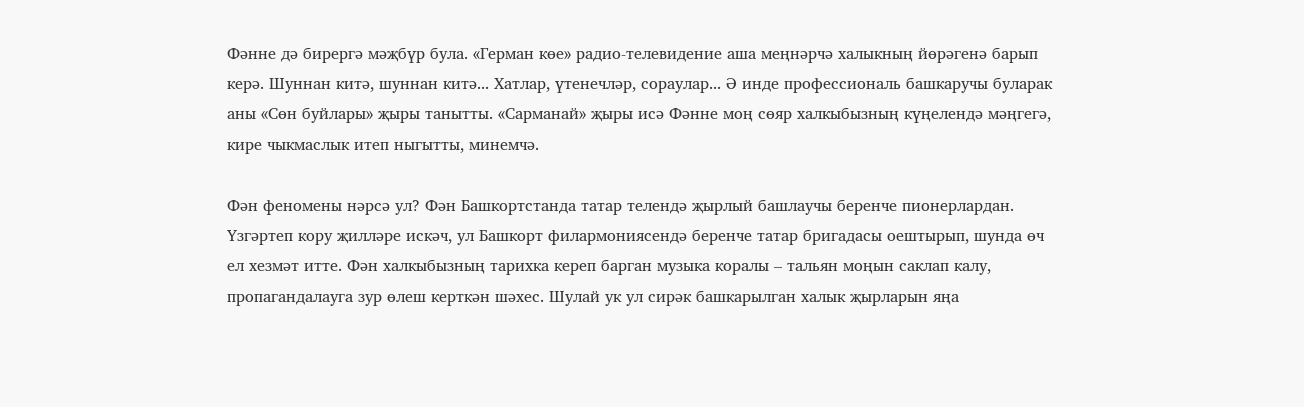Фәнне дә бирергә мәҗбүр була. «Герман көе» радио-телевидение аша меңнәрчә халыкның йөрәгенә барып керә. Шуннан китә, шуннан китә... Хатлар, үтенечләр, сораулар... Ә инде профессиональ башкаручы буларак аны «Сөн буйлары» җыры танытты. «Сарманай» җыры исә Фәнне моң сөяр халкыбызның күңелендә мәңгегә, кире чыкмаслык итеп ныгытты, минемчә.

Фән феномены нәрсә ул? Фән Башкортстанда татар телендә җырлый башлаучы беренче пионерлардан. Үзгәртеп кору җилләре искәч, ул Башкорт филармониясендә беренче татар бригадасы оештырып, шунда өч ел хезмәт итте. Фән халкыбызның тарихка кереп барган музыка коралы – тальян моңын саклап калу, пропагандалауга зур өлеш керткән шәхес. Шулай ук ул сирәк башкарылган халык җырларын яңа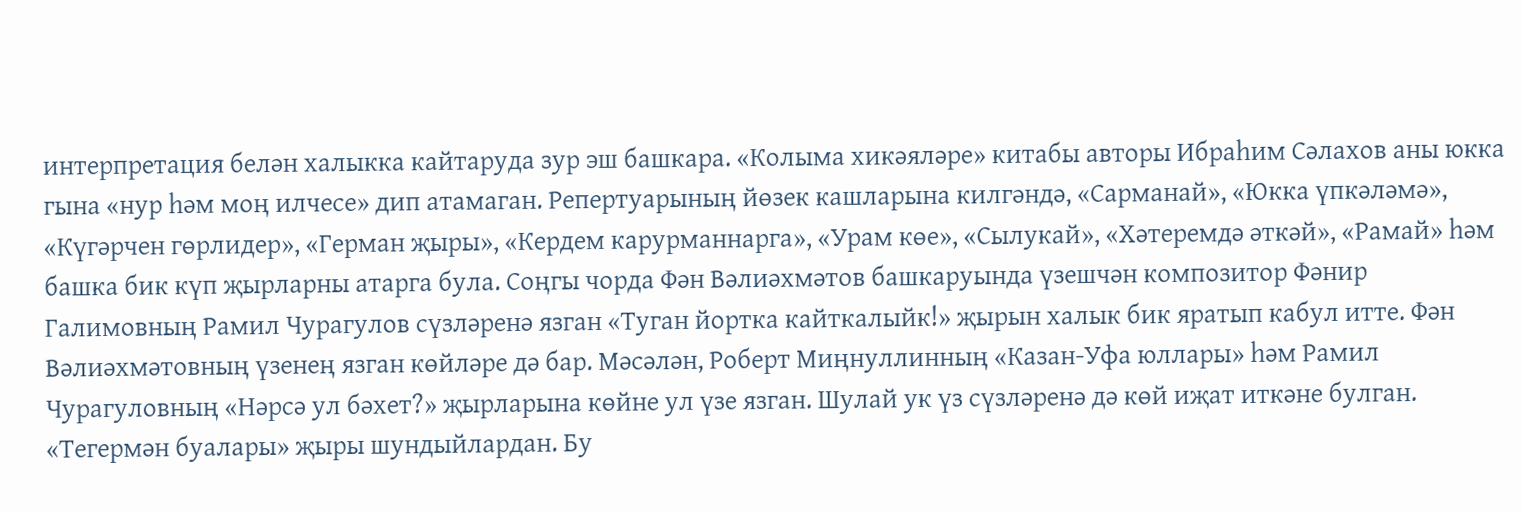интерпретация белән халыкка кайтаруда зур эш башкара. «Колыма хикәяләре» китабы авторы Ибраһим Сәлахов аны юкка гына «нур һәм моң илчесе» дип атамаган. Репертуарының йөзек кашларына килгәндә, «Сарманай», «Юкка үпкәләмә», «Күгәрчен гөрлидер», «Герман җыры», «Кердем карурманнарга», «Урам көе», «Сылукай», «Хәтеремдә әткәй», «Рамай» һәм башка бик күп җырларны атарга була. Соңгы чорда Фән Вәлиәхмәтов башкаруында үзешчән композитор Фәнир Галимовның Рамил Чурагулов сүзләренә язган «Туган йортка кайткалыйк!» җырын халык бик яратып кабул итте. Фән Вәлиәхмәтовның үзенең язган көйләре дә бар. Мәсәлән, Роберт Миңнуллинның «Казан-Уфа юллары» һәм Рамил Чурагуловның «Нәрсә ул бәхет?» җырларына көйне ул үзе язган. Шулай ук үз сүзләренә дә көй иҗат иткәне булган. «Тегермән буалары» җыры шундыйлардан. Бу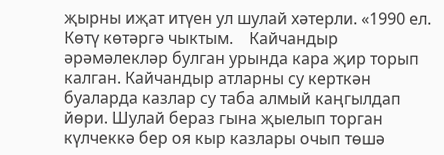җырны иҗат итүен ул шулай хәтерли. «1990 ел. Көтү көтәргә чыктым.    Кайчандыр әрәмәлекләр булган урында кара җир торып калган. Кайчандыр атларны су керткән буаларда казлар су таба алмый каңгылдап йөри. Шулай бераз гына җыелып торган күлчеккә бер оя кыр казлары очып төшә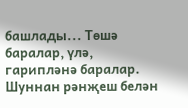башлады... Төшә баралар, үлә, гарипләнә баралар. Шуннан рәнҗеш белән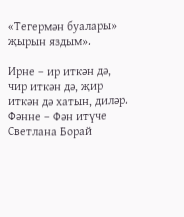«Тегермән буалары» җырын яздым».

Ирне – ир иткән дә, чир иткән дә, җир иткән дә хатын, диләр. Фәнне – Фән итүче Светлана Борай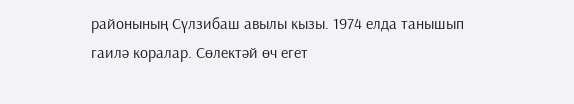районының Сүлзибаш авылы кызы. 1974 елда танышып гаилә коралар. Сөлектәй өч егет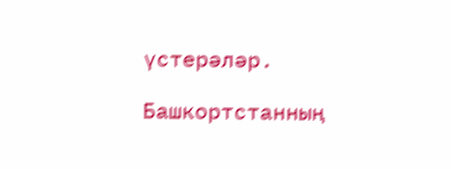үстерәләр.

Башкортстанның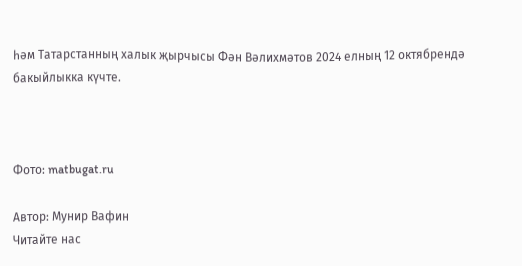һәм Татарстанның халык җырчысы Фән Вәлихмәтов 2024 елның 12 октябрендә  бакыйлыкка күчте.



Фото: matbugat.ru

Автор: Мунир Вафин
Читайте нас